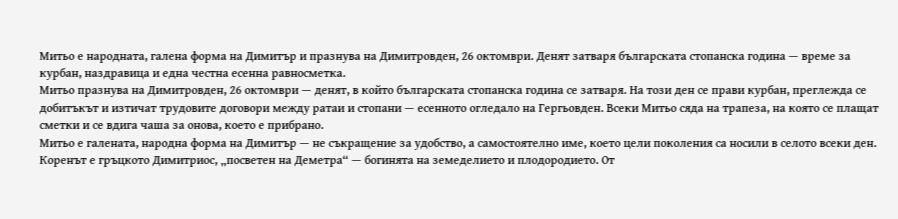Митьо е народната, галена форма на Димитър и празнува на Димитровден, 26 октомври. Денят затваря българската стопанска година — време за курбан, наздравица и една честна есенна равносметка.
Митьо празнува на Димитровден, 26 октомври — денят, в който българската стопанска година се затваря. На този ден се прави курбан, преглежда се добитъкът и изтичат трудовите договори между ратаи и стопани — есенното огледало на Гергьовден. Всеки Митьо сяда на трапеза, на която се плащат сметки и се вдига чаша за онова, което е прибрано.
Митьо е галената, народна форма на Димитър — не съкращение за удобство, а самостоятелно име, което цели поколения са носили в селото всеки ден. Коренът е гръцкото Димитриос, „посветен на Деметра“ — богинята на земеделието и плодородието. От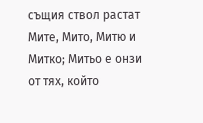същия ствол растат Мите, Мито, Митю и Митко; Митьо е онзи от тях, който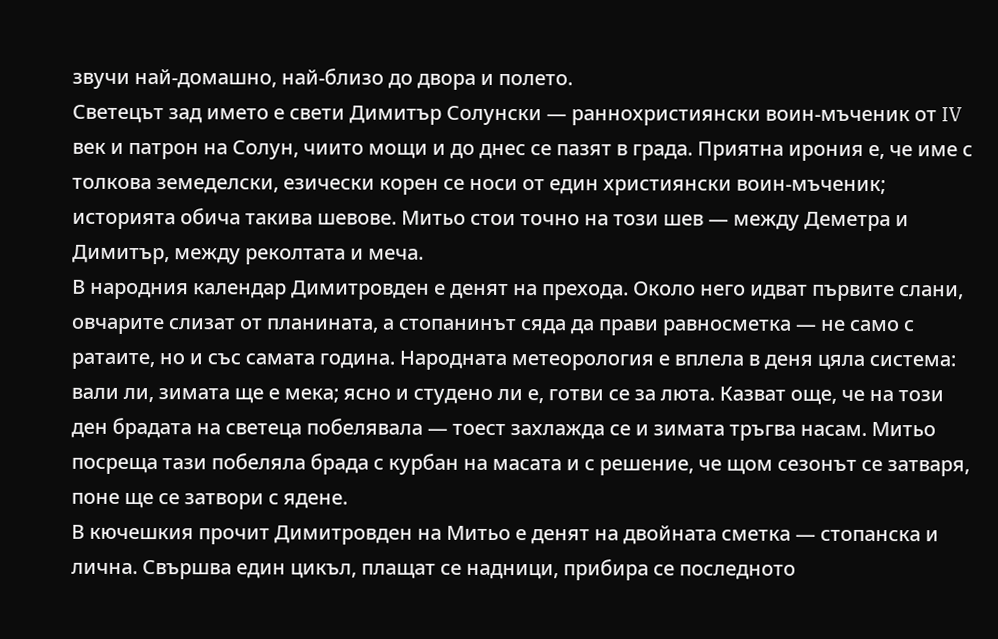звучи най-домашно, най-близо до двора и полето.
Светецът зад името е свети Димитър Солунски — раннохристиянски воин-мъченик от IV век и патрон на Солун, чиито мощи и до днес се пазят в града. Приятна ирония е, че име с толкова земеделски, езически корен се носи от един християнски воин-мъченик; историята обича такива шевове. Митьо стои точно на този шев — между Деметра и Димитър, между реколтата и меча.
В народния календар Димитровден е денят на прехода. Около него идват първите слани, овчарите слизат от планината, а стопанинът сяда да прави равносметка — не само с ратаите, но и със самата година. Народната метеорология е вплела в деня цяла система: вали ли, зимата ще е мека; ясно и студено ли е, готви се за люта. Казват още, че на този ден брадата на светеца побелявала — тоест захлажда се и зимата тръгва насам. Митьо посреща тази побеляла брада с курбан на масата и с решение, че щом сезонът се затваря, поне ще се затвори с ядене.
В кючешкия прочит Димитровден на Митьо е денят на двойната сметка — стопанска и лична. Свършва един цикъл, плащат се надници, прибира се последното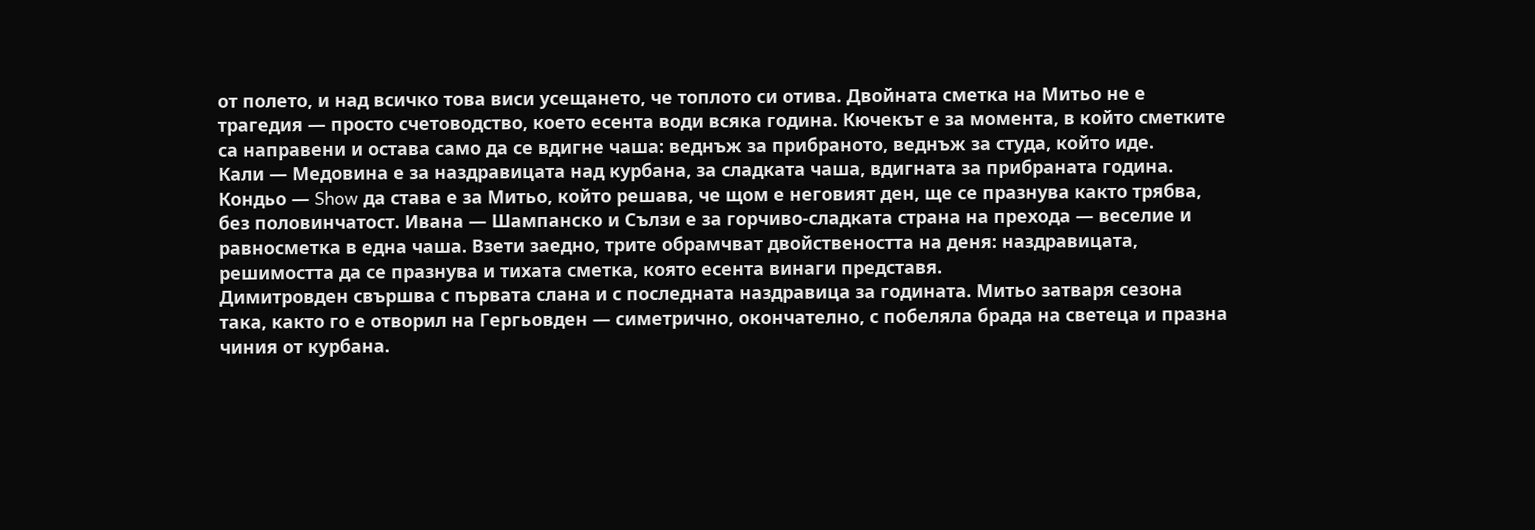от полето, и над всичко това виси усещането, че топлото си отива. Двойната сметка на Митьо не е трагедия — просто счетоводство, което есента води всяка година. Кючекът е за момента, в който сметките са направени и остава само да се вдигне чаша: веднъж за прибраното, веднъж за студа, който иде.
Кали — Медовина е за наздравицата над курбана, за сладката чаша, вдигната за прибраната година. Кондьо — Show да става е за Митьо, който решава, че щом е неговият ден, ще се празнува както трябва, без половинчатост. Ивана — Шампанско и Сълзи е за горчиво-сладката страна на прехода — веселие и равносметка в една чаша. Взети заедно, трите обрамчват двойствеността на деня: наздравицата, решимостта да се празнува и тихата сметка, която есента винаги представя.
Димитровден свършва с първата слана и с последната наздравица за годината. Митьо затваря сезона така, както го е отворил на Гергьовден — симетрично, окончателно, с побеляла брада на светеца и празна чиния от курбана.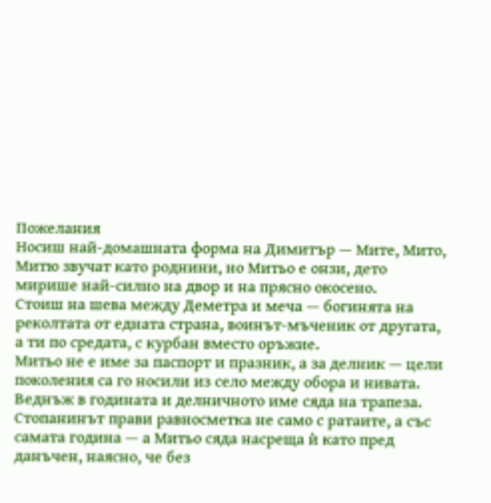Пожелания
Носиш най-домашната форма на Димитър — Мите, Мито, Митю звучат като роднини, но Митьо е онзи, дето мирише най-силно на двор и на прясно окосено.
Стоиш на шева между Деметра и меча — богинята на реколтата от едната страна, воинът-мъченик от другата, а ти по средата, с курбан вместо оръжие.
Митьо не е име за паспорт и празник, а за делник — цели поколения са го носили из село между обора и нивата. Веднъж в годината и делничното име сяда на трапеза.
Стопанинът прави равносметка не само с ратаите, а със самата година — а Митьо сяда насреща ѝ като пред данъчен, наясно, че без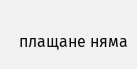плащане няма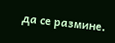да се размине.